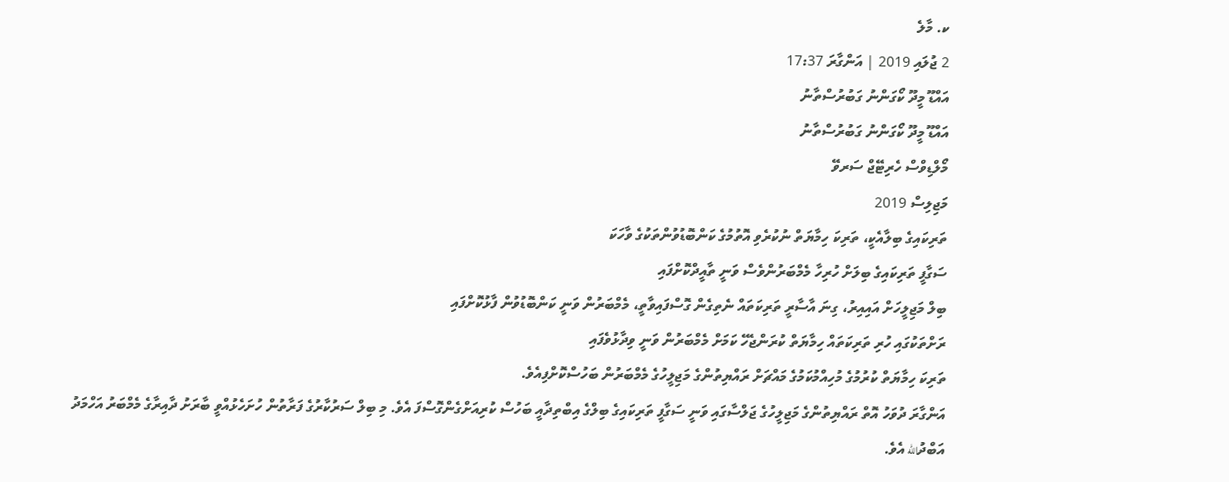ކ. މާލެ
2 ޖުލައި 2019 | އަންގާރަ 17:37
އައްޑޫ މީދޫ ކޯގަންނު ގަބުރުސްތާނު
އައްޑޫ މީދޫ ކޯގަންނު ގަބުރުސްތާނު
މޯލްޑިވްސް ހެރިޓޭޖް ސަރވޭ
މަޖިލިސް 2019
ތަރިކައިގެ ބިލާއެކީ، ތަރިކަ ހިމާޔަތް ނުކުރެވި އޮތުމުގެ ކަންބޮޑުވުންތަކުގެ ވާހަކަ
ސަގާފީ ތަރިކައިގެ ބިލަށް ހުރިހާ މެމްބަރުންވެސް ވަނީ ތާއީދްކޮށްފައި
ބިލް މަޖިލީހަށް އައިއިރު، ގިނަ އާސާރީ ތަރިކަތައް ނެތިގެން ގޮސްފައިވާތީ، މެމްބަރުން ވަނީ ކަންބޮޑުވުން ފާޅުކޮށްފައި
ރަށްތަކުގައި ހުރި ތަރިކަތައް ހިމާޔަތް ކުރަންޖެހޭ ކަމަށް މެމްބަރުން ވަނީ ވިދާޅުވެފައި
ތަރިކަ ހިމާޔަތް ކުރުމުގެ މުހިއްމުކަމުގެ މައްޗަށް ރައްޔިތުންގެ މަޖިލީހުގެ މެމްބަރުން ބަހުސްކޮށްފިއެވެ.
އަންގާރަ ދުވަހު އޮތް ރައްޔިތުންގެ މަޖިލީހުގެ ޖަލްސާގައި ވަނީ ސަގާފީ ތަރިކައިގެ ބިލްގެ އިބްތިދާއީ ބަހުސް ކުރިއަށްގެންގޮސްފަ އެވެ. މި ބިލް ސަރުކާރުގެ ފަރާތުން ހުށަހެޅުއްވީ ބާރަށު ދާއިރާގެ މެމްބަރު އަހްމަދު އަބްދުالله އެވެ.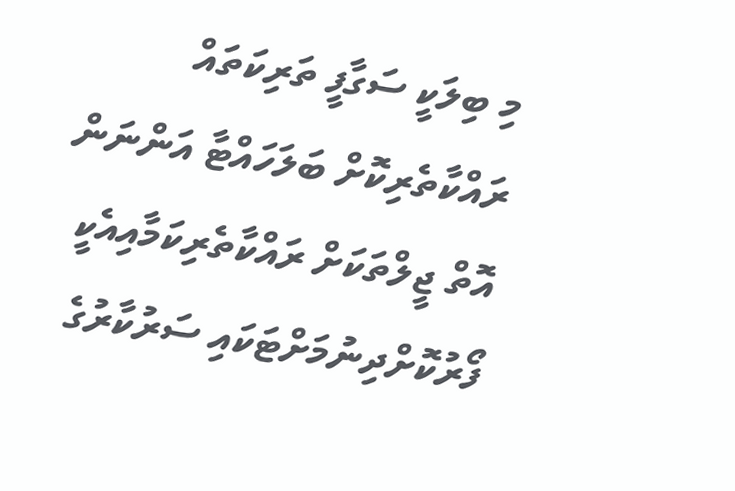މި ބިލަކީ ސަގާފީ ތަރިކަތައް ރައްކާތެރިކޮށް ބަލަހައްޓާ އަންނަން އޮތް ޖީލްތަކަށް ރައްކާތެރިކަމާއިއެކީ ފޯރުކޮށްދިނުމަށްޓަކައި ސަރުކާރުގެ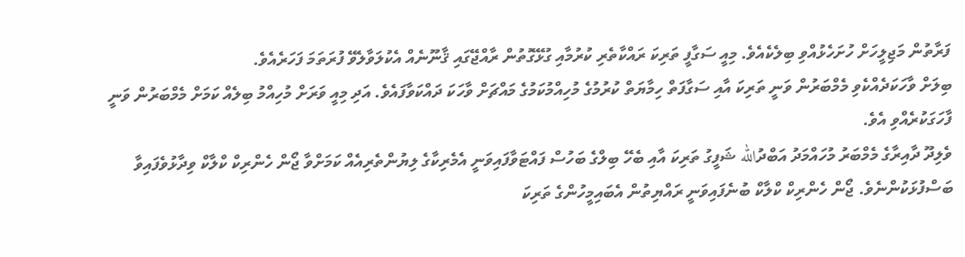ފަރާތުން މަޖިލީހަށް ހުށަހެޅުއްވި ބިލެކެއެވެ. މިއީ ސަގާފީ ތަރިކަ ރައްކާތެރި ކުރުމާއި ގުޅޭގޮތުން ރާއްޖޭގައި ޤާނޫނެއް އެކުލަވާލެވޭ ފުރަތަމަ ފަހަރެއެވެ.
ބިލަށް ވާހަކަދެއްކެވި މެމްބަރުން ވަނީ ތަރިކަ އާއި ސަގާފަތް ހިމާޔަތް ކުރުމުގެ މުހިއްމުކަމުގެ މައްޗަށް ވާހަކަ ދައްކަވާފައެވެ. އަދި މިއީ ވަރަށް މުހިއްމު ބިލެއް ކަމަށް މެމްބަރުން ވަނީ ފާހަގަކުރެއްވި އެވެ.
ވެލިދޫ ދާއިރާގެ މެމްބަރު މުހައްމަދު އަބްދުالله ޝަފީގު ތަރިކަ އާއި ބެހޭ ބިލްގެ ބަހުސް ފައްޓަވާފައިވަނީ އެމެރިކާގެ ލިޔުންތެރިއެއް ކަމަށްވާ ޖޯން ހެންރިކް ކްލާކް ވިދާޅުވެފައިވާ ބަސްފުޅަކުންނެވެ. ޖޯން ހެންރިކް ކްލާކް ބުނެފައިވަނީ ރައްޔިތުން އެބައިމީހުންގެ ތަރިކަ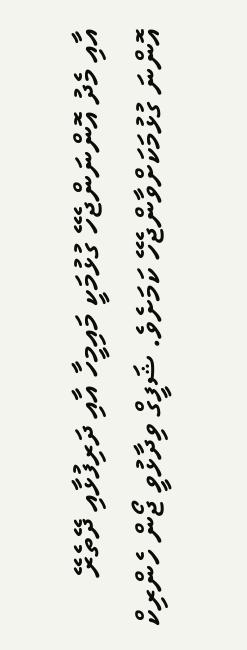އާއި މެދު އޮންނަންޖެހޭ ގުޅުމަކީ މައިމީހާ އާއި ދަރިފުޅާއި ދޭތެރޭ އޮންނަ ގުޅުމަކަށްވާންޖެހޭ ކަމަށެވެ. ޝަފީގް ވިދާޅުވީ ޖޯން ހެންރިކް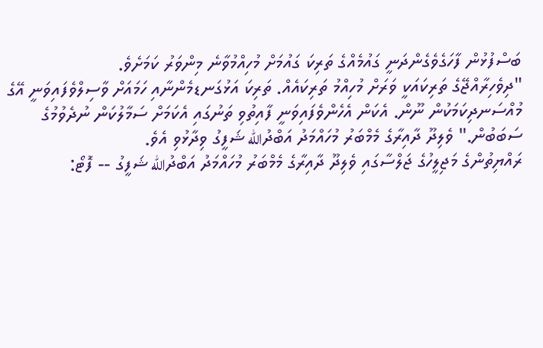ބަސްފުޅުން ފާހަގެވެގެންދަނީ ގައުމެއްގެ ތަރިކަ ގައުމަށް މުހިއްމުވާނެ މިންވަރު ކަމަށެވެ.
"ދިވެހިރާއްޖޭގެ ތަރިކައަކީ ވަރަށް މުހިއްމު ތަރިކައެއް. ތަރިކަ އަޅުގަނޑމެންނާއި ހަމައަށް ވާސިލްވެފައިވަނީ އޭގެ މުއްސަނދިކަމަކުން ނޫން. އެކަން އެހެންވެފައިވަނީ ފާއިތުވި ތަނުގައި އެކަމަށް ސަމާލުކަން ނުދެވުމުގެ ސަބަބުން." ވެލިދޫ ދާއިރާގެ މެމްބަރު މުހައްމަދު އަބްދުالله ޝަފީގު ވިދާޅުވި އެވެ.
ރައްޔިތުންގެ މަޖިލީހުގެ ޖަލްސާގައި ވެލިދޫ ދާއިރާގެ މެމްބަރު މުހައްމަދު އަބްދުالله ޝަފީގު -- ފޮޓޯ: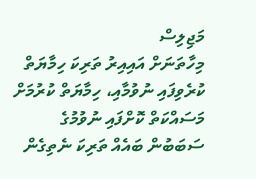މަޖިލިސް
މިހާތަނަށް އައިއިރު ތަރިކަ ހިމާޔަތް ކުރެވިފައި ނުވުމާއި، ހިމާޔަތް ކުރުމަށް މަސައްކަތް ކޮށްފައި ނުވުމުގެ ސަބަބުން ބައެއް ތަރިކަ ނެތިގެން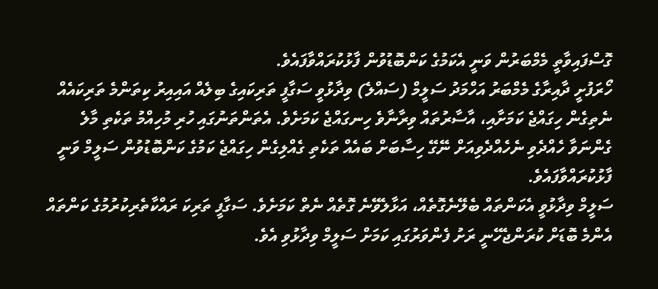ގޮސްފައިވާތީ މެމްބަރުން ވަނީ އެކަމުގެ ކަންބޮޑުވުން ފާޅުކުރައްވާފައެވެ.
ހޯރަފުށީ ދާއިރާގެ މެމްބަރު އަހްމަދު ސަލީމް (ސައްލެ) ވިދާޅުވީ ސަގާފީ ތަރިކައިގެ ބިލެއް އައިއިރު ކިތަންމެ ތަރިކައެއް ނެތިގެން ހިގައްޖެ ކަމަށާއި، އާސާރުތައް ވިރާނާވެ ހިނގައްޖެ ކަމަށެވެ. އެތަންތަނުގައި ހުރި މުހިއްމު ތަކެތި މާލެ ގެންނަވާ ހެއްދެވި ނެހެއްދެވިއަށް ނޭގޭ ހިސާބަށް ބައެއް ތަކެތި ގެއްލިގެން ހިގައްޖެ ކަމުގެ ކަންބޮޑުވުން ސަލީމް ވަނީ ފާޅުކުރައްވާފައެވެ.
ސަލީމް ވިދާޅުވީ އެކަންތައް ބެލޭނެގޮތެއް، އަޅާލެވޭނެ ގޮތެއް ނެތް ކަމަށެވެ. ސަގާފީ ތަރިކަ ރައްކާތެރިކުރުމުގެ ކަންތައް އެންމެ ބޮޑަށް ކުރަންޖެހޭނީ ރަށު ފެންވަރުގައި ކަމަށް ސަލީމް ވިދާޅުވި އެވެ.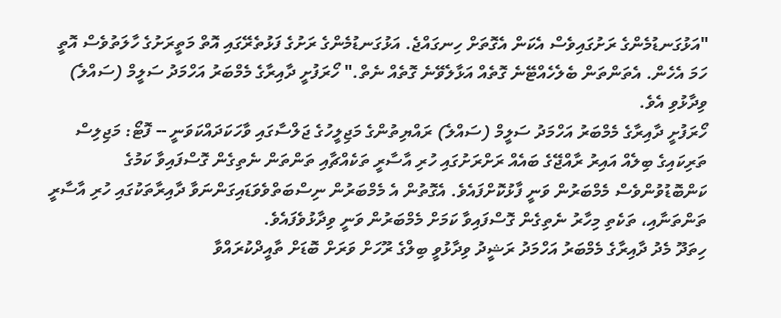"އަޅުގަނޑުމެންގެ ރަށުގައިވެސް އެކަން އެގޮތަށް ހިނގައްޖެ. އަޅުގަނޑުމެންގެ ރަށުގެ ފަޅުތެރޭގައި އޮތް މަތީރަށުގެ ހާލަތުވެސް އޮތީ ހަމަ އެހެން. އެތަންތަން ބެލެހެއްޓޭނެ ގޮތެއް އަޅާލެވޭނެ ގޮތެއް ނެތް." ހޯރަފުށީ ދާއިރާގެ މެމްބަރު އަހްމަދު ސަލީމް (ސައްލެ) ވިދާޅުވި އެވެ.
ހޯރަފުށީ ދާއިރާގެ މެމްބަރު އަހްމަދު ސަލީމް (ސައްލެ) ރައްޔިތުންގެ މަޖިލީހުގެ ޖަލްސާގައި ވާހަކަދައްކަވަނީ -- ފޮޓޯ: މަޖިލިސް
ތަރިކައިގެ ބިލެއް އައިރު ރާއްޖޭގެ ބައެއް ރަށްރަށުގައި ހުރި އާސާރީ ތަކެއްޗާއި ތަންތަން ނެތިގެން ގޮސްފައިވާ ކަމުގެ ކަންބޮޑުވުންވެސް މެމްބަރުން ވަނީ ފާޅުކޮށްފައެވެ. އެގޮތުން އެ މެމްބަރުން ނިސްބަތްވެވަޑައިގަންނަވާ ދާއިރާތަކުގައި ހުރި އާސާރީ ތަންތަނާއި، ތަކެތި މިހާރު ނެތިގެން ގޮސްފައިވާ ކަމަށް މެމްބަރުން ވަނީ ވިދާޅުވެފައެވެ.
ހިތަދޫ މެދު ދާއިރާގެ މެމްބަރު އަހްމަދު ރަޝީދު ވިދާޅުވީ ބިލްގެ ރޫހަށް ވަރަށް ބޮޑަށް ތާއީދްކުރައްވާ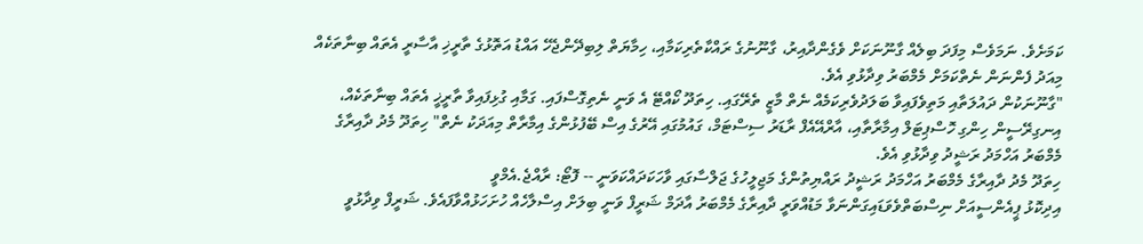ކަމަށެވެ. ނަމަވެސް މިފަދަ ބިލެއް ގާނޫނަކަށް ވެގެންދާއިރު، ގާނޫނުގެ ރައްކާތެރިކަމާއި، ހިމާޔަތް ލިބިދޭންޖެހޭ އައްޑު އަތޮޅުގެ ތާރީޚި އާސާރީ އެތައް ބިނާތަކެއް މިއަދު ފެންނަން ނެތްކަމަށް މެމްބަރު ވިދާޅުވި އެވެ.
"ގާނޫނަކުން ދައުލަތާއި މަތިވެފައިވާ ބަލަދުވެރިކަމެއް ނެތް މާޒީ ތެރޭގައި. ހިތަދޫ ކޯއްޓޭ އެ ވަނީ ނެތިގޮސްފައި. ގަމާއި ގުޅިފައިވާ ތާރީޚީ އެތައް ބިނާތަކެއް، އިނގިރޭސީން ހިންގި ހޮސްޕިޓަލް އިމާރާތާއި، އާރްއޭއެފް ރާޑަރު ސިސްޓަމް، ގައުމުގައި އޭރުގެ އިސް ބޭފުޅުންގެ އިމާރާތް މިއަދަކު ނެތް" ހިތަދޫ މެދު ދާއިރާގެ މެމްބަރު އަހްމަދު ރަޝީދު ވިދާޅުވި އެވެ.
ހިތަދޫ މެދު ދާއިރާގެ މެމްބަރު އަހްމަދު ރަޝީދު ރައްޔިތުންގެ މަޖިލީހުގެ ޖަލްސާގައި ވާހަކަދައްކަވަނީ -- ފޮޓޯ: ރާއްޖެ.އެމްވީ
އިދިކޮޅު ޕީއެންސީއަށް ނިސްބަތްވެވަޑައިގަންނަވާ މަޑުއްވަރީ ދާއިރާގެ މެމްބަރު އާދަމް ޝަރީފް ވަނީ ބިލަށް އިސްލާހެއް ހުށަހަޅުއްވާފައެވެ. ޝަރީފް ވިދާޅުވީ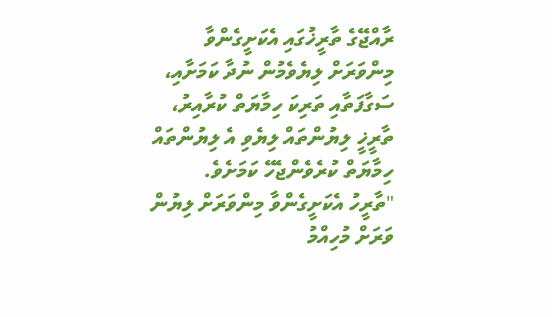ރާއްޖޭގެ ތާރީޚުގައި އެކަށީގެންވާ މިންވަރަށް ލިޔެވެމުން ނުދާ ކަމަށާއި، ސަގާފަތާއި ތަރިކަ ހިމާޔަތް ކުރާއިރު، ތާރީޚީ ލިޔުންތައް ލިޔެވި އެ ލިޔުންތައް ހިމާޔަތް ކުރެވެންޖެހޭ ކަމަށެވެ.
"ތާރީހު އެކަށީގެންވާ މިންވަރަށް ލިޔުން ވަރަށް މުހިއްމު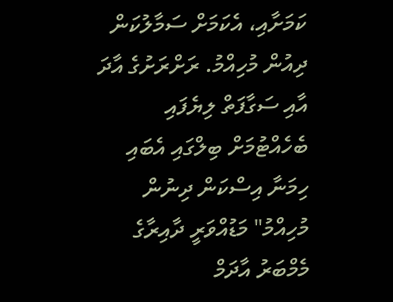ކަމަށާއި، އެކަމަށް ސަމާލުކަން ދިއުން މުހިއްމު. ރަށްރަށުގެ އާދަ އާއި ސަގާފަތް ލިޔެފައި ބެހެއްޓުމަށް ބިލްގައި އެބައި ހިމަނާ އިސްކަން ދިނުން މުހިއްމު" މަޑުއްވަރީ ދާއިރާގެ މެމްބަރު އާދަމް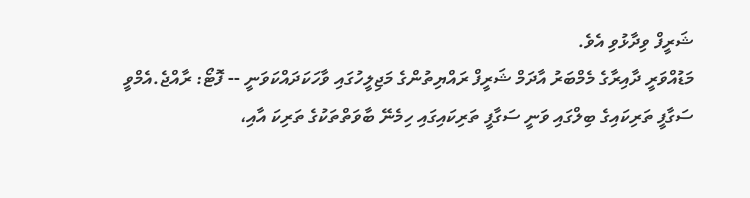ޝަރީފް ވިދާޅުވި އެވެ.
މަޑުއްވަރީ ދާއިރާގެ މެމްބަރު އާދަމް ޝަރީފް ރައްޔިތުންގެ މަޖިލީހުގައި ވާހަކަދައްކަވަނީ -- ފޮޓޯ: ރާއްޖެ.އެމްވީ
ސަގާފީ ތަރިކައިގެ ބިލްގައި ވަނީ ސަގާފީ ތަރިކައިގައި ހިމެނޭ ބާވަތްތަކުގެ ތަރިކަ އާއި،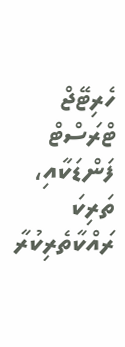ހެރިޓޭޖް ޓްރަސްޓް ފަންޑަކާއި، ތަރިކަ ރައްކާތެރިކުރާ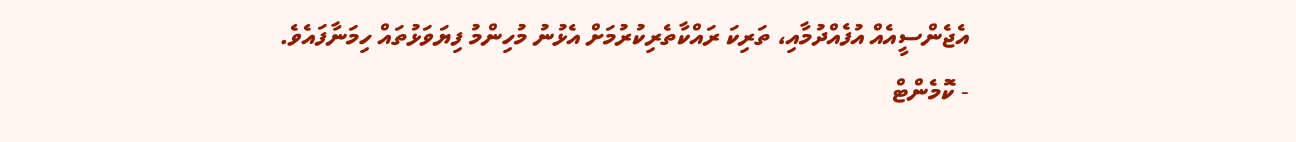އެޖެންސީއެއް އުފެއްދުމާއި، ތަރިކަ ރައްކާތެރިކުރުމަށް އެޅުނު މުހިންމު ފިޔަވަޅުތައް ހިމަނާފައެވެ.
- ކޮމެންޓް